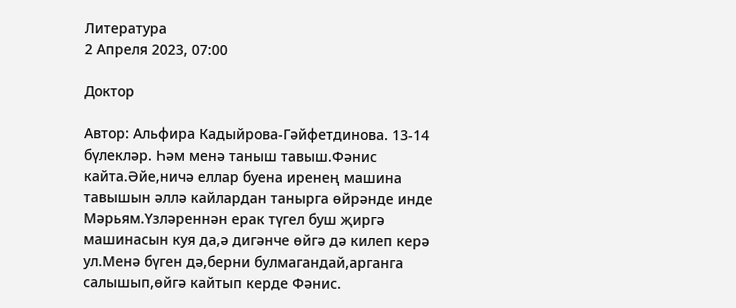Литература
2 Апреля 2023, 07:00

Доктор

Автор: Альфира Кадыйрова-Гәйфетдинова. 13-14 бүлекләр. Һәм менә таныш тавыш.Фәнис кайта.Әйе,ничә еллар буена иренең машина тавышын әллә кайлардан танырга өйрәнде инде Мәрьям.Үзләреннән ерак түгел буш җиргә машинасын куя да,ә дигәнче өйгә дә килеп керә ул.Менә бүген дә,берни булмагандай,арганга салышып,өйгә кайтып керде Фәнис.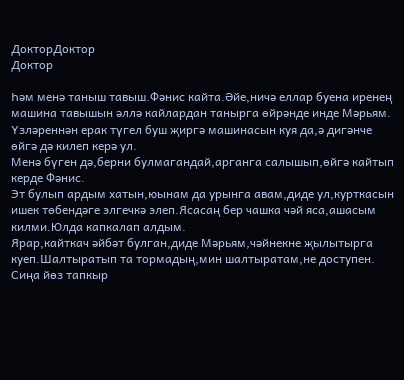ДокторДоктор
Доктор

Һәм менә таныш тавыш.Фәнис кайта.Әйе,ничә еллар буена иренең машина тавышын әллә кайлардан танырга өйрәнде инде Мәрьям.
Үзләреннән ерак түгел буш җиргә машинасын куя да,ә дигәнче өйгә дә килеп керә ул.
Менә бүген дә,берни булмагандай,арганга салышып,өйгә кайтып керде Фәнис.
Эт булып ардым хатын,юынам да урынга авам,диде ул,курткасын ишек төбендәге элгечкә элеп.Ясасаң бер чашка чәй яса,ашасым килми.Юлда капкалап алдым.
Ярар,кайткач әйбәт булган,диде Мәрьям,чәйнекне җылытырга куеп.Шалтыратып та тормадың,мин шалтыратам,не доступен.
Сиңа йөз тапкыр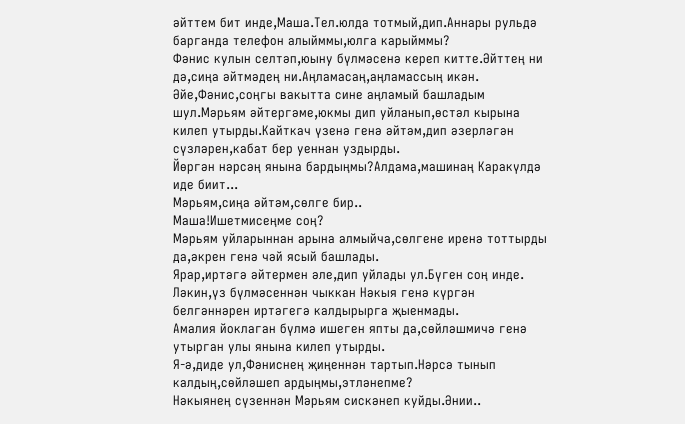әйттем бит инде,Маша.Тел.юлда тотмый,дип.Аннары рульдә барганда телефон алыйммы,юлга карыйммы?
Фәнис кулын селтәп,юыну бүлмәсенә кереп китте.Әйттең ни дә,сиңа әйтмәдең ни.Аңламасаң,аңламассың икән.
Әйе,Фәнис,соңгы вакытта сине аңламый башладым шул.Мәрьям әйтергәме,юкмы дип уйланып,өстәл кырына килеп утырды.Кайткач үзенә генә әйтәм,дип әзерләгән сүзләрен,кабат бер уеннан уздырды.
Йөргән нәрсәң янына бардыңмы?Алдама,машинаң Каракүлдә иде биит...
Мәрьям,сиңа әйтәм,сөлге бир..
Маша!Ишетмисеңме соң?
Мәрьям уйларыннан арына алмыйча,сөлгене иренә тоттырды да,әкрен генә чәй ясый башлады.
Ярар,иртәгә әйтермен әле,дип уйлады ул.Бүген соң инде.
Ләкин,үз бүлмәсеннән чыккан Нәкыя генә күргән белгәннәрен иртәгегә калдырырга җыенмады.
Амалия йоклаган бүлмә ишеген япты да,сөйләшмичә генә утырган улы янына килеп утырды.
Я-ә,диде ул,Фәниснең җиңеннән тартып.Нәрсә тынып калдың,сөйләшеп ардыңмы,этләнепме?
Нәкыянең сүзеннән Мәрьям сискәнеп куйды.Әнии..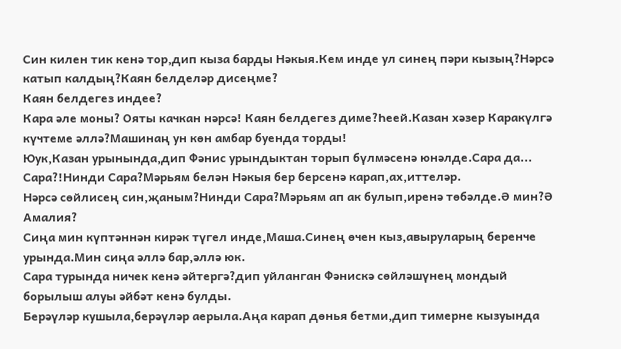Син килен тик кенә тор,дип кыза барды Нәкыя.Кем инде ул синең пәри кызың?Нәрсә катып калдың?Каян белделәр дисеңме?
Каян белдегез индее?
Кара әле моны? Ояты качкан нәрсә! Каян белдегез диме?Һеей.Казан хәзер Каракүлгә күчтеме әллә?Машинаң ун көн амбар буенда торды!
Юук,Казан урынында,дип Фәнис урындыктан торып бүлмәсенә юнәлде.Сара да...
Сара?!Нинди Сара?Мәрьям белән Нәкыя бер берсенә карап,ах,иттеләр.
Нәрсә сөйлисең син,җаным?Нинди Сара?Мәрьям ап ак булып,иренә төбәлде.Ә мин?Ә Амалия?
Сиңа мин күптәннән кирәк түгел инде,Маша.Синең өчен кыз,авыруларың беренче урында.Мин сиңа әллә бар,әллә юк.
Сара турында ничек кенә әйтергә?дип уйланган Фәнискә сөйләшүнең мондый борылыш алуы әйбәт кенә булды.
Берәүләр кушыла,берәүләр аерыла.Аңа карап дөнья бетми,дип тимерне кызуында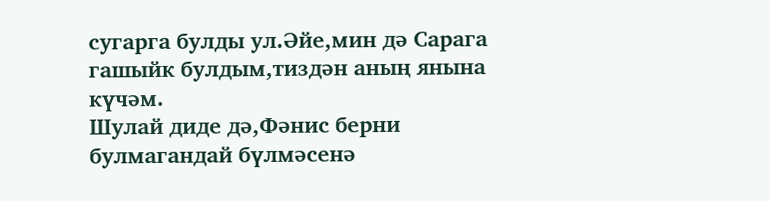сугарга булды ул.Әйе,мин дә Сарага гашыйк булдым,тиздән аның янына күчәм.
Шулай диде дә,Фәнис берни булмагандай бүлмәсенә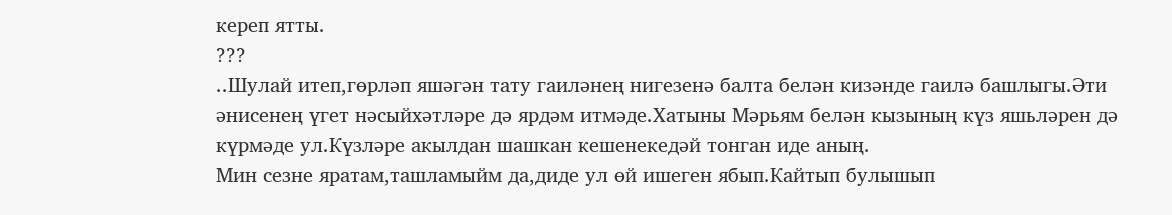кереп ятты.
???
..Шулай итеп,гөрләп яшәгән тату гаиләнең нигезенә балта белән кизәнде гаилә башлыгы.Әти әнисенең үгет нәсыйхәтләре дә ярдәм итмәде.Хатыны Мәрьям белән кызының күз яшьләрен дә күрмәде ул.Күзләре акылдан шашкан кешенекедәй тонган иде аның.
Мин сезне яратам,ташламыйм да,диде ул өй ишеген ябып.Кайтып булышып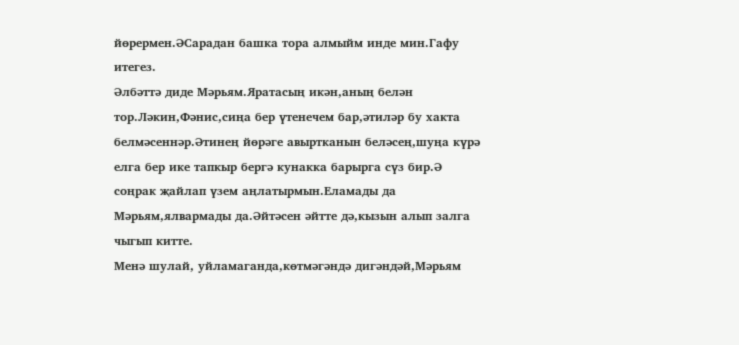йөрермен.ӘСарадан башка тора алмыйм инде мин.Гафу итегез.
Әлбәттә диде Мәрьям.Яратасың икән,аның белән тор.Ләкин,Фәнис,сиңа бер үтенечем бар,әтиләр бу хакта белмәсеннәр.Әтинең йөрәге авыртканын беләсең,шуңа күрә елга бер ике тапкыр бергә кунакка барырга сүз бир.Ә соңрак җайлап үзем аңлатырмын.Еламады да Мәрьям,ялвармады да.Әйтәсен әйтте дә,кызын алып залга чыгып китте.
Менә шулай, уйламаганда,көтмәгәндә дигәндәй,Мәрьям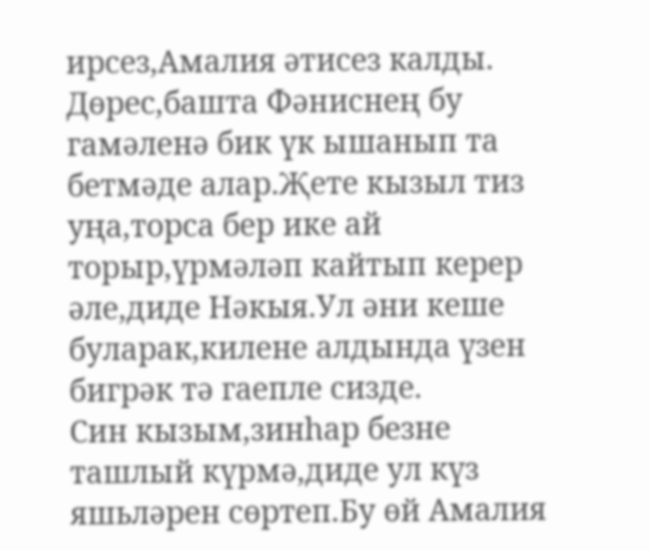ирсез,Амалия әтисез калды.
Дөрес,башта Фәниснең бу гамәленә бик үк ышанып та бетмәде алар.Җете кызыл тиз уңа,торса бер ике ай торыр,үрмәләп кайтып керер әле,диде Нәкыя.Ул әни кеше буларак,килене алдында үзен бигрәк тә гаепле сизде.
Син кызым,зинһар безне ташлый күрмә,диде ул күз яшьләрен сөртеп.Бу өй Амалия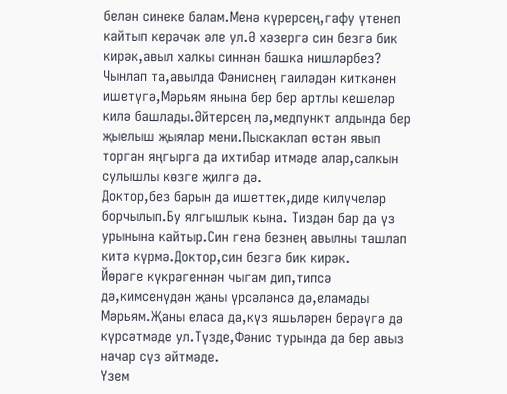белән синеке балам.Менә күрерсең,гафу үтенеп кайтып керәчәк әле ул.Ә хәзергә син безгә бик кирәк,авыл халкы синнән башка нишләрбез?
Чынлап та,авылда Фәниснең гаиләдән киткәнен ишетүгә,Мәрьям янына бер бер артлы кешеләр килә башлады.Әйтерсең лә,медпункт алдында бер җыелыш җыялар мени.Пыскаклап өстән явып торган яңгырга да ихтибар итмәде алар,салкын сулышлы көзге җилгә дә.
Доктор,без барын да ишеттек,диде килүчеләр борчылып.Бу ялгышлык кына. Тиздән бар да үз урынына кайтыр.Син генә безнең авылны ташлап китә күрмә.Доктор,син безгә бик кирәк.
Йөрәге күкрәгеннән чыгам дип,типсә дә,кимсенүдән җаны үрсәләнсә дә,еламады Мәрьям.Җаны еласа да,күз яшьләрен берәүгә дә күрсәтмәде ул.Түзде,Фәнис турында да бер авыз начар сүз әйтмәде.
Үзем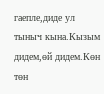гаепле,диде ул тыныч кына.Кызым дидем,өй дидем.Көн төн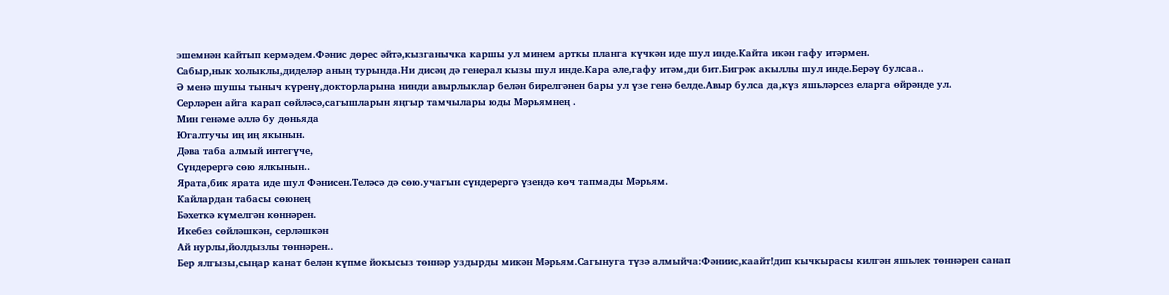эшемнән кайтып кермәдем.Фәнис дөрес әйтә,кызганычка каршы ул минем арткы планга күчкән иде шул инде.Кайта икән гафу итәрмен.
Сабыр,нык холыклы,диделәр аның турында.Ни дисәң дә генерал кызы шул инде.Кара әле,гафу итәм,ди бит.Бигрәк акыллы шул инде.Берәү булсаа..
Ә менә шушы тыныч күренү,докторларына нинди авырлыклар белән бирелгәнен бары ул үзе генә белде.Авыр булса да,күз яшьләрсез еларга өйрәнде ул.
Серләрен айга карап сөйләсә,сагышларын яңгыр тамчылары юды Мәрьямнең .
Мин генәме әллә бу дөньяда
Югалтучы иң иң якынын.
Дәва таба алмый интегүче,
Сүндерергә сөю ялкынын..
Ярата,бик ярата иде шул Фәнисен.Теләсә дә сөю.учагын сүндерергә үзендә көч тапмады Мәрьям.
Кайлардан табасы сөюнең
Бәхеткә күмелгән көннәрен.
Икебез сөйләшкән, серләшкән
Ай нурлы,йолдызлы төннәрен..
Бер ялгызы,сыңар канат белән күпме йокысыз төннәр уздырды микән Мәрьям.Сагынуга түзә алмыйча:Фәниис,каайт!дип кычкырасы килгән яшьлек төннәрен санап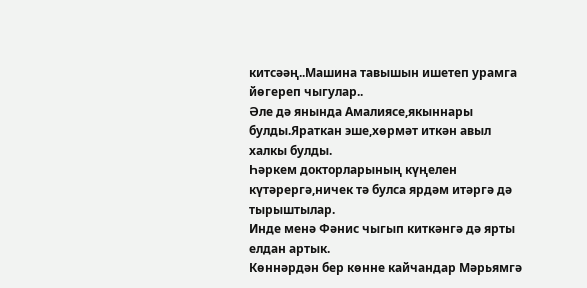китсәәң..Машина тавышын ишетеп урамга йөгереп чыгулар..
Әле дә янында Амалиясе,якыннары булды.Яраткан эше,хөрмәт иткән авыл халкы булды.
Һәркем докторларының күңелен күтәрергә,ничек тә булса ярдәм итәргә дә тырыштылар.
Инде менә Фәнис чыгып киткәнгә дә ярты елдан артык.
Көннәрдән бер көнне кайчандар Мәрьямгә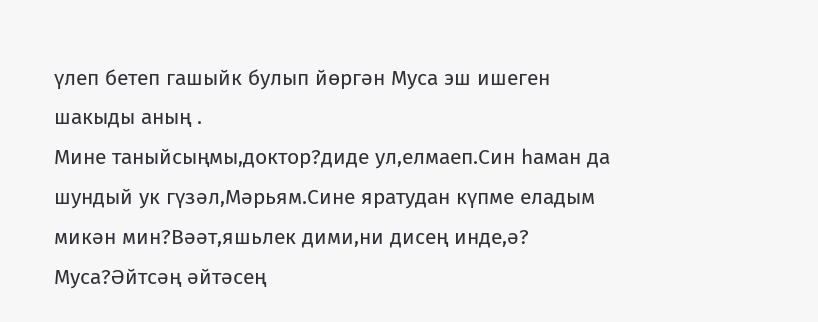үлеп бетеп гашыйк булып йөргән Муса эш ишеген шакыды аның .
Мине таныйсыңмы,доктор?диде ул,елмаеп.Син һаман да шундый ук гүзәл,Мәрьям.Сине яратудан күпме еладым микән мин?Вәәт,яшьлек дими,ни дисең инде,ә?
Муса?Әйтсәң әйтәсең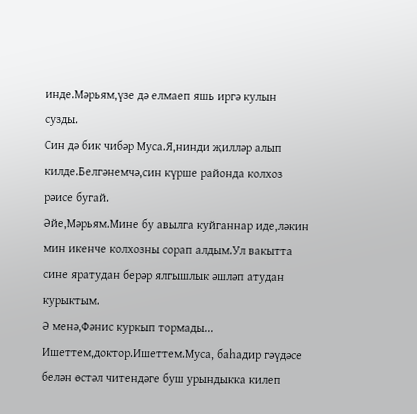инде.Мәрьям,үзе дә елмаеп яшь иргә кулын сузды.
Син дә бик чибәр Муса.Я,нинди җилләр алып килде.Белгәнемчә,син күрше районда колхоз рәисе бугай.
Әйе,Мәрьям.Мине бу авылга куйганнар иде,ләкин мин икенче колхозны сорап алдым.Ул вакытта сине яратудан берәр ялгышлык әшләп атудан курыктым.
Ә менә,Фәнис куркып тормады...
Ишеттем,доктор.Ишеттем.Муса, баһадир гәүдәсе белән өстәл читендәге буш урындыкка килеп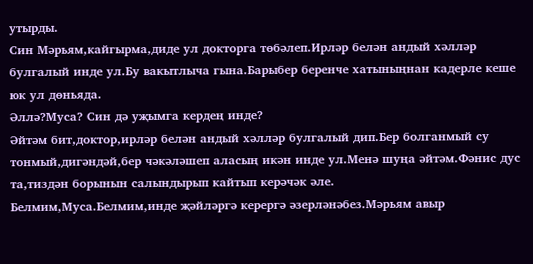утырды.
Син Мәрьям,кайгырма,диде ул докторга төбәлеп.Ирләр белән андый хәлләр булгалый инде ул.Бу вакытлыча гына.Барыбер беренче хатыныңнан кадерле кеше юк ул дөньяда.
Әллә?Муса? Син дә уҗымга кердең инде?
Әйтәм бит,доктор,ирләр белән андый хәлләр булгалый дип.Бер болганмый су тонмый,дигәндәй,бер чәкәләшеп аласың икән инде ул.Менә шуңа әйтәм.Фәнис дус та,тиздән борынын салындырып кайтып керәчәк әле.
Белмим,Муса.Белмим,инде җәйләргә керергә әзерләнәбез.Мәрьям авыр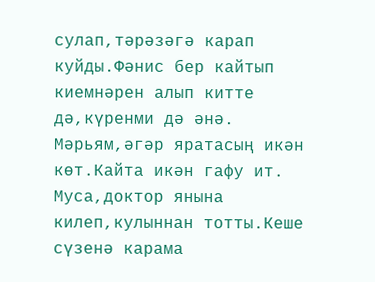сулап,тәрәзәгә карап куйды.Фәнис бер кайтып киемнәрен алып китте дә,күренми дә әнә.
Мәрьям,әгәр яратасың икән көт.Кайта икән гафу ит.
Муса,доктор янына килеп,кулыннан тотты.Кеше сүзенә карама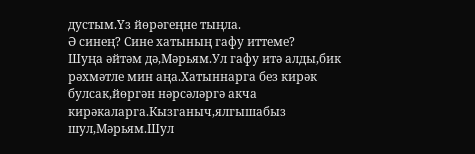дустым.Үз йөрәгеңне тыңла.
Ә синең? Сине хатының гафу иттеме?
Шуңа әйтәм дә,Мәрьям.Ул гафу итә алды,бик рәхмәтле мин аңа.Хатыннарга без кирәк булсак,йөргән нәрсәләргә акча кирәкаларга.Кызганыч,ялгышабыз шул,Мәрьям.Шул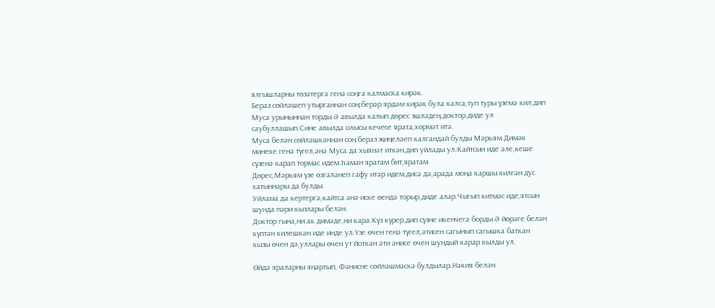ялгышларны төзәтергә генә соңга калмаска кирәк.
Бераз сөйләшеп утырганнан соң:берәр ярдәм кирәк була калса,туп туры үземә кил,дип Муса урыныннан торды.Ә авылда калып дөрес эшләдең,доктор,диде ул саубуллашып.Сине авылда олысы кечесе ярата,хөрмәт итә.
Муса белән сөйләшкәннән соң бераз җиңеләеп калгандай булды Мәрьям.Димәк минеке генә түгел,әнә Муса да хыянәт иткән,дип уйлады ул.Кайтсын иде әле,кеше сүзенә карап тормас идем.Һаман яратам бит,яратам.
Дөрес,Мәрьям үзе өзгәләнеп гафу итәр идем,дисә дә,арада моңа каршы килгән дус хатыннары да булды.
Уйлама да кертергә,кайтса әнә иске өендә торыр,диде алар.Чыгып китмәс иде,ятсын шунда пәри кызлары белән.
Доктор гына,ни ак димәде,ни кара.Күз күрер,дип сүзне икенчегә борды.Ә йөрәге белән күптән килешкән иде инде ул.Үзе өчен генә түгел,әтисен сагынып сагышка баткан кызы өчен дә,уллары өчен ут йоткан әти әнисе өчен шундый карар кылды ул.

Өйдә яраларны яңартып, Фәнисне сөйләшмәскә булдылар.Нәкия белән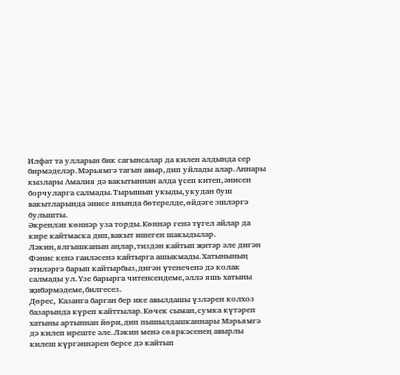Илфат та улларын бик сагынсалар да килен алдында сер бирмәделәр.Мәрьямгә тагын авыр,дип уйлады алар.Аннары кызлары Амалия дә вакытыннан алда үсеп китеп,әнисен борчуларга салмады.Тырышып укыды,укудан буш вакытларында әнисе янында бөтерелде,өйдәге эшләргә булышты.
Әкренләп көннәр уза торды.Көннәр генә түгел айлар да кире кайтмаска дип,вакыт ишеген шакыдылар.
Ләкин,ялгышканын аңлар,тиздән кайтып җитәр әле дигән Фәнис кенә гаиләсенә кайтырга ашыкмады.Хатынының әтиләргә барып кайтырбыз,дигән үтенеченә дә колак салмады ул.Үзе барырга читенсендеме,әллә яшь хатыны җибәрмәдеме,билгесез.
Дөрес, Казанга барган бер ике авылдашы үзләрен колхоз базарында күреп кайттылар.Көчек сыман,сумка күтәреп хатыны артыннан йөри,дип пышылдашканнары Мәрьямгә дә килеп иреште әле.Ләкин менә сөяркәсенең авырлы килеш күргәннәрен берсе дә кайтып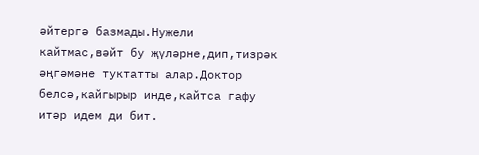әйтергә базмады.Нужели кайтмас,вәйт бу җүләрне,дип,тизрәк әңгәмәне туктатты алар.Доктор белсә,кайгырыр инде,кайтса гафу итәр идем ди бит.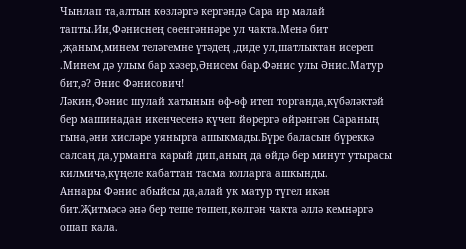Чынлап та,алтын көзләргә кергәндә Сара ир малай тапты.Ии,Фәниснең сөенгәннәре ул чакта.Менә бит ,җаным,минем теләгемне үтәдең ,диде ул,шатлыктан исереп .Минем дә улым бар хәзер,Әнисем бар.Фәнис улы Әнис.Матур бит,ә? Әнис Фәнисович!
Ләкин,Фәнис шулай хатынын өф-өф итеп торганда,күбәләктәй бер машинадан икенчесенә күчеп йөрергә өйрәнгән Сараның гына,әни хисләре уянырга ашыкмады.Бүре баласын бүреккә салсаң да,урманга карый дип,аның да өйдә бер минут утырасы килмичә,күңеле кабаттан тасма юлларга ашкынды.
Аннары Фәнис абыйсы да,алай ук матур түгел икән бит.Җитмәсә әнә бер теше төшеп,көлгән чакта әллә кемнәргә ошап кала.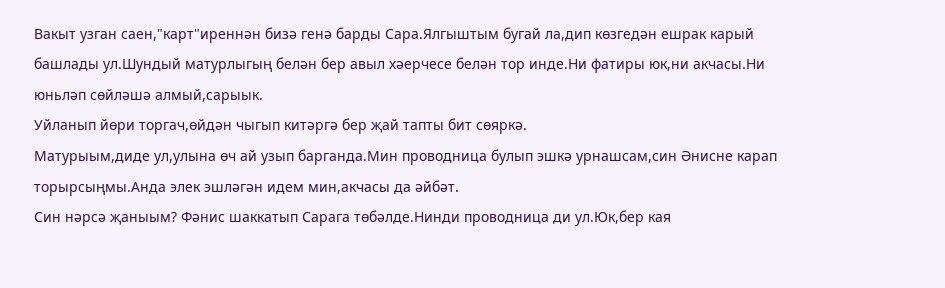Вакыт узган саен,"карт"иреннән бизә генә барды Сара.Ялгыштым бугай ла,дип көзгедән ешрак карый башлады ул.Шундый матурлыгың белән бер авыл хәерчесе белән тор инде.Ни фатиры юк,ни акчасы.Ни юньләп сөйләшә алмый,сарыык.
Уйланып йөри торгач,өйдән чыгып китәргә бер җай тапты бит сөяркә.
Матурыым,диде ул,улына өч ай узып барганда.Мин проводница булып эшкә урнашсам,син Әнисне карап торырсыңмы.Анда элек эшләгән идем мин,акчасы да әйбәт.
Син нәрсә җаныым? Фәнис шаккатып Сарага төбәлде.Нинди проводница ди ул.Юк,бер кая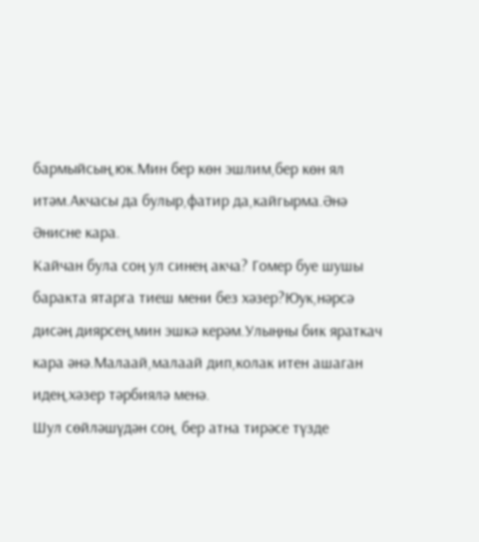бармыйсың,юк.Мин бер көн эшлим,бер көн ял итәм.Акчасы да булыр,фатир да,кайгырма.Әнә Әнисне кара.
Кайчан була соң ул синең акча? Гомер буе шушы баракта ятарга тиеш мени без хәзер?Юук,нәрсә дисәң диярсең,мин эшкә керәм.Улыңны бик яраткач кара әнә.Малаай,малаай дип,колак итен ашаган идең,хәзер тәрбиялә менә.
Шул сөйләшүдән соң, бер атна тирәсе түзде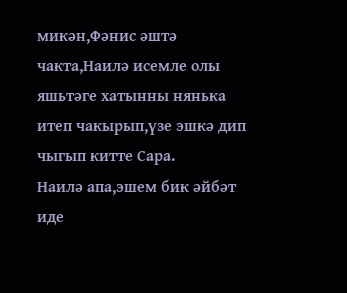микән,Фәнис әштә чакта,Наилә исемле олы яшьтәге хатынны нянька итеп чакырып,үзе эшкә дип чыгып китте Сара.
Наилә апа,эшем бик әйбәт иде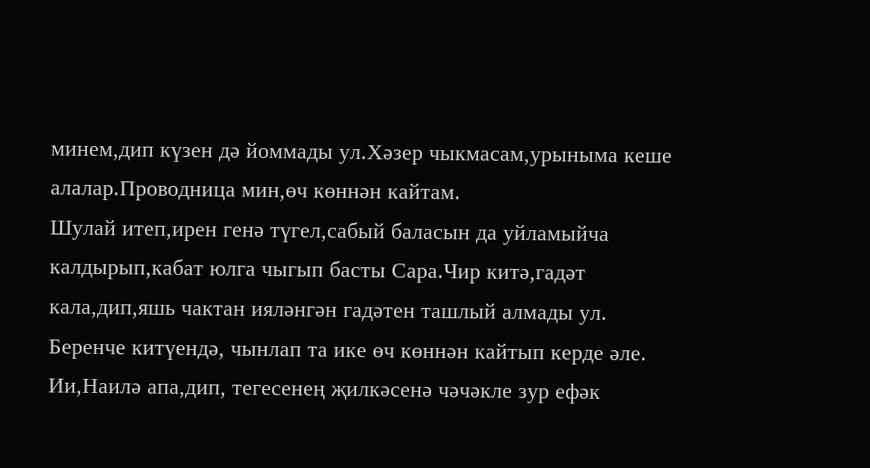минем,дип күзен дә йоммады ул.Хәзер чыкмасам,урыныма кеше алалар.Проводница мин,өч көннән кайтам.
Шулай итеп,ирен генә түгел,сабый баласын да уйламыйча калдырып,кабат юлга чыгып басты Сара.Чир китә,гадәт кала,дип,яшь чактан ияләнгән гадәтен ташлый алмады ул.
Беренче китүендә, чынлап та ике өч көннән кайтып керде әле.
Ии,Наилә апа,дип, тегесенең җилкәсенә чәчәкле зур ефәк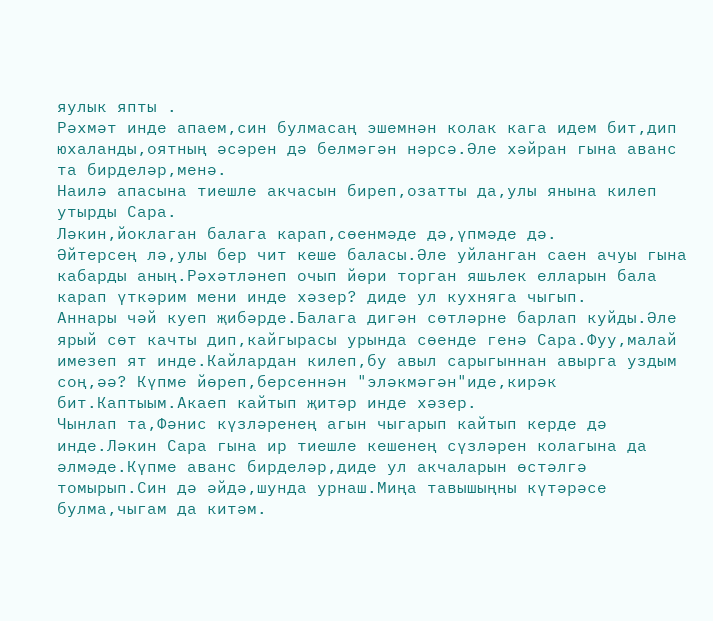яулык япты .
Рәхмәт инде апаем,син булмасаң эшемнән колак кага идем бит,дип юхаланды,оятның әсәрен дә белмәгән нәрсә.Әле хәйран гына аванс та бирделәр,менә.
Наилә апасына тиешле акчасын биреп,озатты да,улы янына килеп утырды Сара.
Ләкин,йоклаган балага карап,сөенмәде дә,үпмәде дә.
Әйтерсең лә,улы бер чит кеше баласы.Әле уйланган саен ачуы гына кабарды аның.Рәхәтләнеп очып йөри торган яшьлек елларын бала карап үткәрим мени инде хәзер? диде ул кухняга чыгып.
Аннары чәй куеп җибәрде.Балага дигән сөтләрне барлап куйды.Әле ярый сөт качты дип,кайгырасы урында сөенде генә Сара.Фуу,малай имезеп ят инде.Кайлардан килеп,бу авыл сарыгыннан авырга уздым соң,әә? Күпме йөреп,берсеннән "эләкмәгән"иде,кирәк бит.Каптыым.Акаеп кайтып җитәр инде хәзер.
Чынлап та,Фәнис күзләренең агын чыгарып кайтып керде дә инде.Ләкин Сара гына ир тиешле кешенең сүзләрен колагына да әлмәде.Күпме аванс бирделәр,диде ул акчаларын өстәлгә томырып.Син дә әйдә,шунда урнаш.Миңа тавышыңны күтәрәсе булма,чыгам да китәм.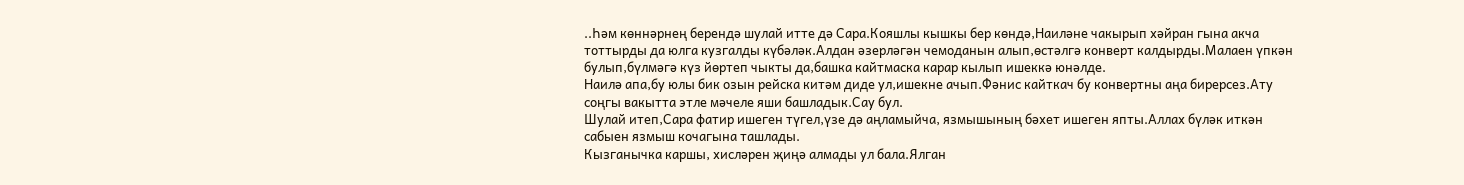..Һәм көннәрнең берендә шулай итте дә Сара.Кояшлы кышкы бер көндә,Наиләне чакырып хәйран гына акча тоттырды да юлга кузгалды күбәләк.Алдан әзерләгән чемоданын алып,өстәлгә конверт калдырды.Малаен үпкән булып,бүлмәгә күз йөртеп чыкты да,башка кайтмаска карар кылып ишеккә юнәлде.
Наилә апа,бу юлы бик озын рейска китәм диде ул,ишекне ачып.Фәнис кайткач бу конвертны аңа бирерсез.Ату соңгы вакытта этле мәчеле яши башладык.Сау бул.
Шулай итеп,Сара фатир ишеген түгел,үзе дә аңламыйча, язмышының бәхет ишеген япты.Аллах бүләк иткән сабыен язмыш кочагына ташлады.
Кызганычка каршы, хисләрен җиңә алмады ул бала.Ялган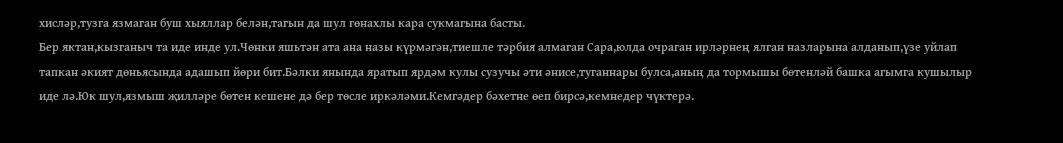хисләр,тузга язмаган буш хыяллар белән,тагын да шул гөнахлы кара сукмагына басты.
Бер яктан,кызганыч та иде инде ул.Чөнки яшьтән ата ана назы күрмәгән,тиешле тәрбия алмаган Сара,юлда очраган ирләрнең ялган назларына алданып,үзе уйлап тапкан әкият дөньясында адашып йөри бит.Бәлки янында яратып ярдәм кулы сузучы әти әнисе,туганнары булса,аның да тормышы бөтенләй башка агымга кушылыр иде лә.Юк шул,язмыш җилләре бөтен кешене дә бер төсле иркәләми.Кемгәдер бәхетне өеп бирсә,кемнедер чүктерә.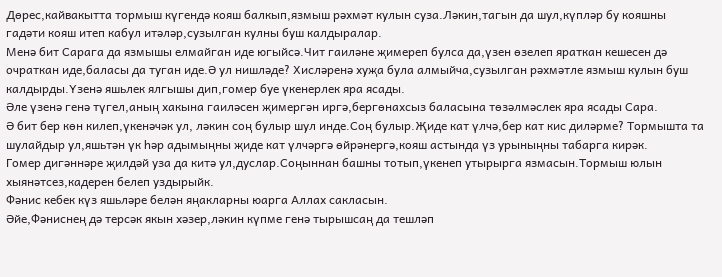Дөрес,кайвакытта тормыш күгендә кояш балкып,язмыш рәхмәт кулын суза.Ләкин,тагын да шул,күпләр бу кояшны гадәти кояш итеп кабул итәләр,сузылган кулны буш калдыралар.
Менә бит Сарага да язмышы елмайган иде югыйсә.Чит гаиләне җимереп булса да,үзен өзелеп яраткан кешесен дә очраткан иде,баласы да туган иде.Ә ул нишләде? Хисләренә хуҗа була алмыйча,сузылган рәхмәтле язмыш кулын буш калдырды.Үзенә яшьлек ялгышы дип,гомер буе үкенерлек яра ясады.
Әле үзенә генә түгел,аның хакына гаиләсен җимергән иргә,бергөнахсыз баласына төзәлмәслек яра ясады Сара.
Ә бит бер көн килеп,үкенәчәк ул, ләкин соң булыр шул инде.Соң булыр.Җиде кат үлчә,бер кат кис диләрме? Тормышта та шулайдыр ул,яшьтән үк һәр адымыңны җиде кат үлчәргә өйрәнергә,кояш астында үз урыныңны табарга кирәк.
Гомер дигәннәре җилдәй уза да китә ул,дуслар.Соңыннан башны тотып,үкенеп утырырга язмасын.Тормыш юлын хыянәтсез,кадерен белеп уздырыйк.
Фәнис кебек күз яшьләре белән яңакларны юарга Аллах сакласын.
Әйе,Фәниснең дә терсәк якын хәзер,ләкин күпме генә тырышсаң да тешләп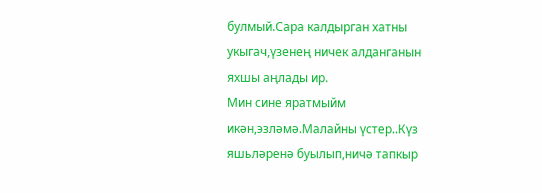булмый.Сара калдырган хатны укыгач,үзенең ничек алданганын яхшы аңлады ир.
Мин сине яратмыйм икән,эзләмә.Малайны үстер..Күз яшьләренә буылып,ничә тапкыр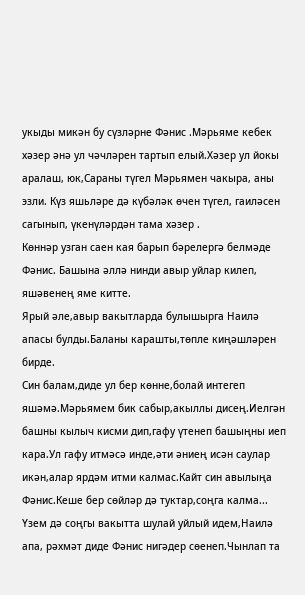укыды микән бу сүзләрне Фәнис .Мәрьяме кебек хәзер әнә ул чәчләрен тартып елый.Хәзер ул йокы аралаш, юк,Сараны түгел Мәрьямен чакыра, аны эзли. Күз яшьләре дә күбәләк өчен түгел, гаиләсен сагынып, үкенүләрдән тама хәзер .
Көннәр узган саен кая барып бәрелергә белмәде Фәнис. Башына әллә нинди авыр уйлар килеп, яшәвенең яме китте.
Ярый әле,авыр вакытларда булышырга Наилә апасы булды.Баланы карашты,төпле киңәшләрен бирде.
Син балам,диде ул бер көнне,болай интегеп яшәмә.Мәрьямем бик сабыр,акыллы дисең.Иелгән башны кылыч кисми дип,гафу үтенеп башыңны иеп кара.Ул гафу итмәсә инде,әти әниең исән саулар икән,алар ярдәм итми калмас.Кайт син авылыңа Фәнис.Кеше бер сөйләр дә туктар,соңга калма...
Үзем дә соңгы вакытта шулай уйлый идем,Наилә апа, рәхмәт диде Фәнис нигәдер сөенеп.Чынлап та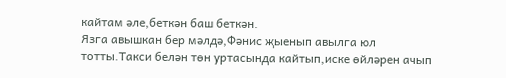кайтам әле,беткән баш беткән.
Язга авышкан бер мәлдә,Фәнис җыенып авылга юл тотты.Такси белән төн уртасында кайтып,иске өйләрен ачып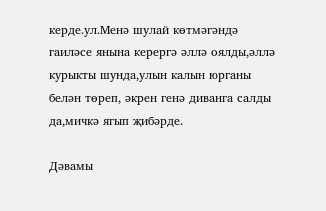керде.ул.Менә шулай көтмәгәндә гаиләсе янына керергә әллә оялды,әллә курыкты шунда,улын калын юрганы белән төреп, әкрен генә диванга салды да,мичкә ягып җибәрде.

Дәвамы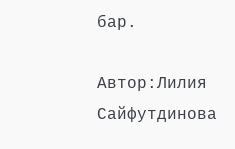бар.

Автор:Лилия Сайфутдинова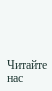Читайте нас